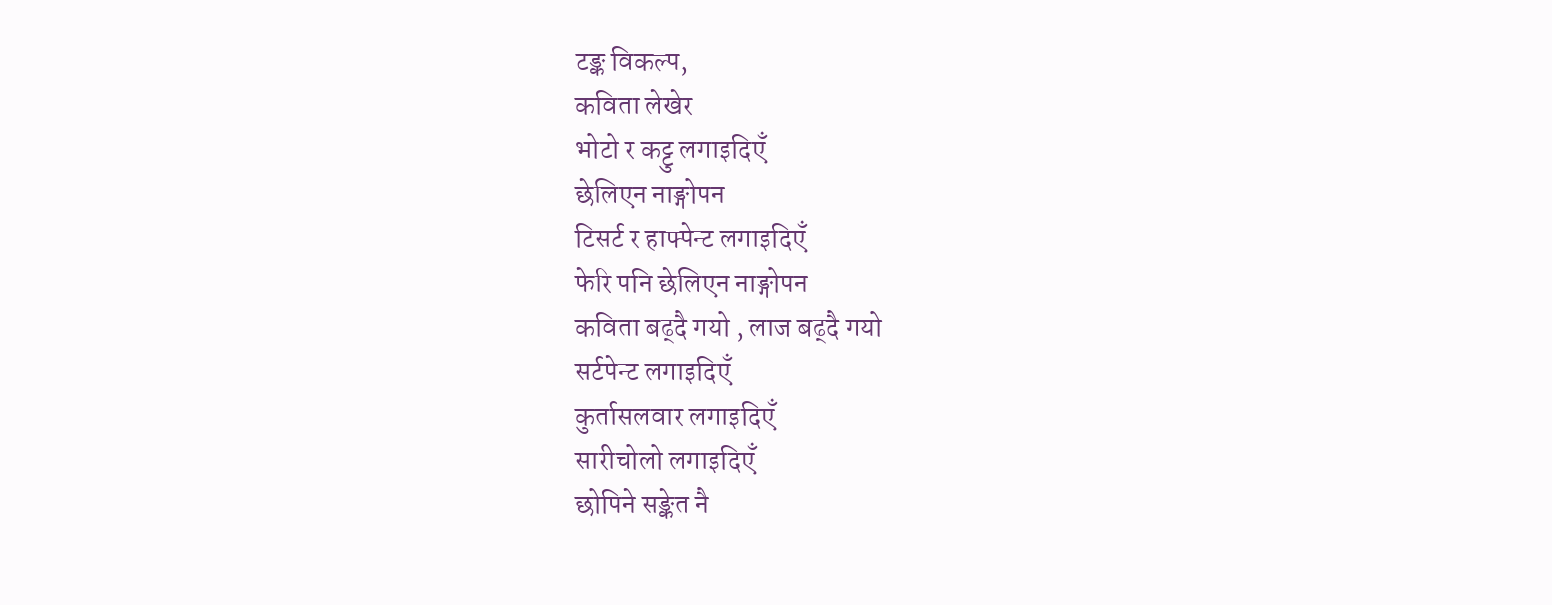टङ्क विकल्प,
कविता लेखेर
भोटो र कट्टु लगाइदिएँ
छेलिएन नाङ्गोपन
टिसर्ट र हाफ्पेन्ट लगाइदिएँ
फेरि पनि छेलिएन नाङ्गोपन
कविता बढ्दै गयो , लाज बढ्दै गयो
सर्टपेन्ट लगाइदिएँ
कुर्तासलवार लगाइदिएँ
सारीचोलो लगाइदिएँ
छोपिने सङ्केत नै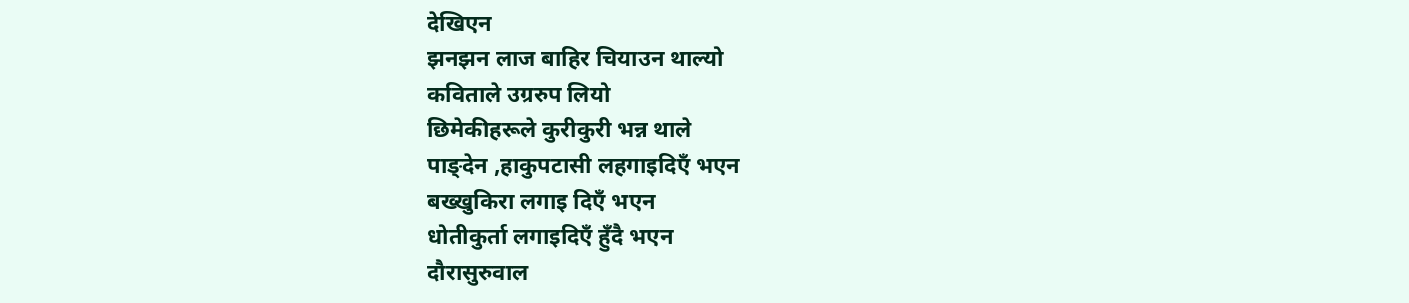देखिएन
झनझन लाज बाहिर चियाउन थाल्यो
कविताले उग्ररुप लियो
छिमेकीहरूले कुरीकुरी भन्न थाले
पाङ्देन ,हाकुपटासी लहगाइदिएँ भएन
बख्खुकिरा लगाइ दिएँ भएन
धोतीकुर्ता लगाइदिएँ हुँदै भएन
दौरासुरुवाल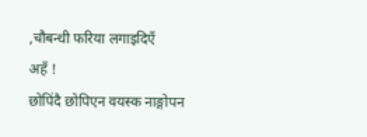,चौबन्धी फरिया लगाइदिएँ
अहँ !
छोपिंदै छोपिएन वयस्क नाङ्गोपन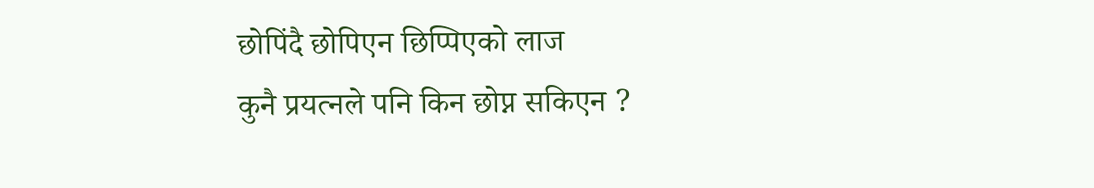छोपिंदै छोपिएन छिप्पिएको लाज
कुनै प्रयत्नले पनि किन छोप्न सकिएन ?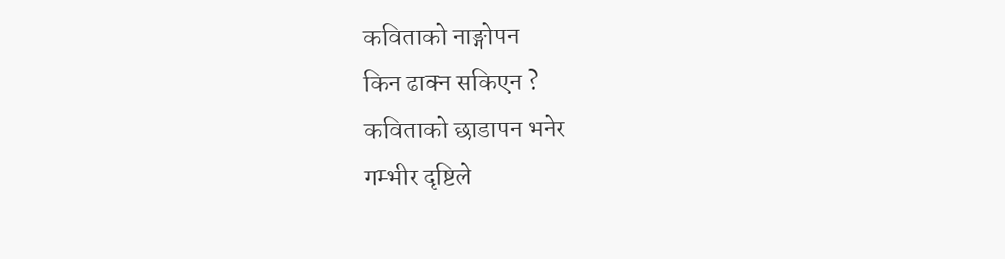कविताको नाङ्गोपन
किन ढाक्न सकिएन ?
कविताको छाडापन भनेर
गम्भीर दृष्टिले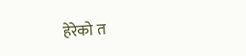हेरेको त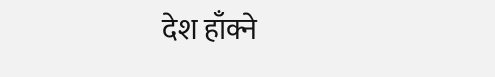देश हाँक्ने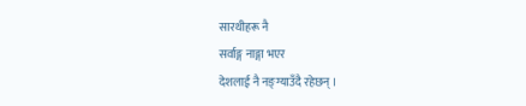सारथीहरू नै
सर्वाङ्ग नाङ्गा भएर
देशलाई नै नङ्ग्याउँदै रहेछन् ।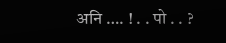अनि …. ! . . पो . . ?